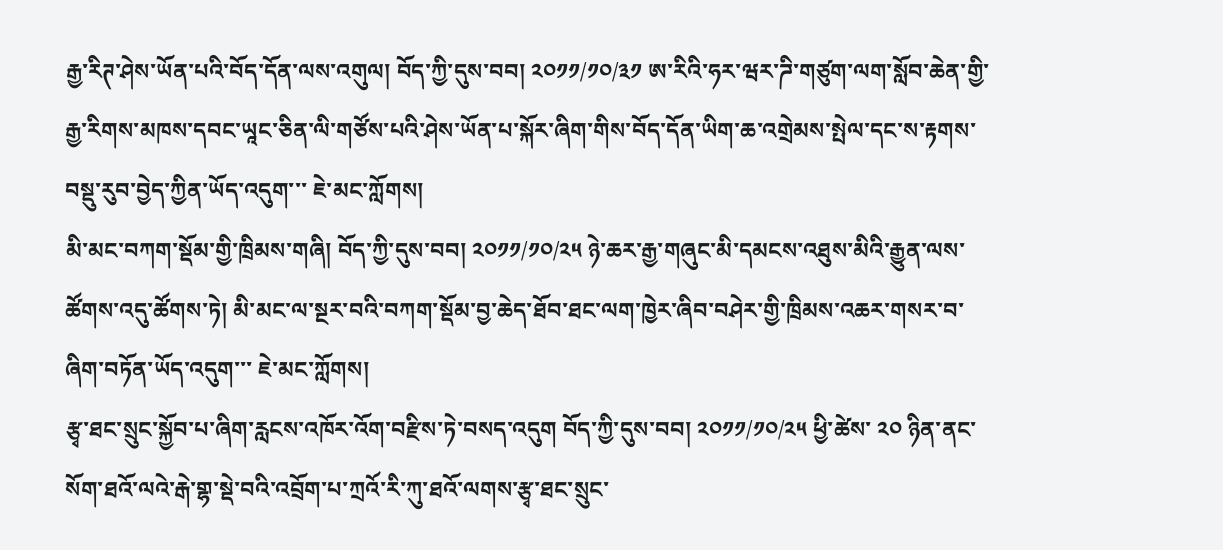རྒྱ་རིཊ་ཤེས་ཡོན་པའི་བོད་དོན་ལས་འགུལ། བོད་ཀྱི་དུས་བབ། ༢༠༡༡/༡༠/༣༡ ཨ་རིའི་ཧར་ཝར་ཌི་གཙུག་ལག་སློབ་ཆེན་གྱི་རྒྱ་རིགས་མཁས་དབང་ཡཱང་ཅིན་ལི་གཙོས་པའི་ཤེས་ཡོན་པ་སྐོར་ཞིག་གིས་བོད་དོན་ཡིག་ཆ་འགྲེམས་སྤེལ་དང་ས་རྟགས་བསྡུ་རུབ་བྱེད་ཀྱིན་ཡོད་འདུག་་་ ཇེ་མང་ཀློགས།
མི་མང་བཀག་སྡོམ་གྱི་ཁྲིམས་གཞི། བོད་ཀྱི་དུས་བབ། ༢༠༡༡/༡༠/༢༥ ཉེ་ཆར་རྒྱ་གཞུང་མི་དམངས་འཐུས་མིའི་རྒྱུན་ལས་ཚོགས་འདུ་ཚོགས་ཏེ། མི་མང་ལ་སྔར་བའི་བཀག་སྡོམ་བྱ་ཆེད་ཐོབ་ཐང་ལག་ཁྱེར་ཞིབ་བཤེར་གྱི་ཁྲིམས་འཆར་གསར་བ་ཞིག་བཏོན་ཡོད་འདུག་་་ ཇེ་མང་ཀློགས།
རྩྭ་ཐང་སྲུང་སྐྱོབ་པ་ཞིག་རླངས་འཁོར་འོག་བརྫིས་ཏེ་བསད་འདུག བོད་ཀྱི་དུས་བབ། ༢༠༡༡/༡༠/༢༥ ཕྱི་ཚེས་ ༢༠ ཉིན་ནང་སོག་ཐའོ་ལའེ་རྒེ་གྷ་སྡེ་བའི་འབྲོག་པ་ཀྲའོ་རི་ཀུ་ཐའོ་ལགས་རྩྭ་ཐང་སྲུང་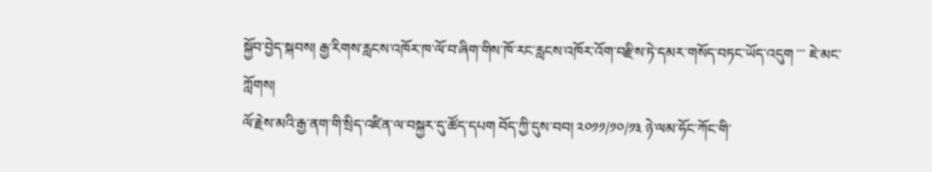སྐྱོབ་བྱེད་སྐབས། རྒྱ་རིགས་རླངས་འཁོར་ཁ་ལོ་བ་ཞིག་གིས་ཁོ་རང་རླངས་འཁོར་འོག་བརྫིས་ཏེ་དམར་གསོད་བཏང་ཡོད་འདུག ་་་ ཇེ་མང་ཀློགས།
ལོ་རྗེས་མའི་རྒྱ་ནག་གི་སྲིད་འཛིན་ལ་བསྐྱར་དུ་ཚོད་དཔག བོད་ཀྱི་དུས་བབ། ༢༠༡༡/༡༠/༡༣ ཉེ་ལམ་ཧོང་ཀོང་གི་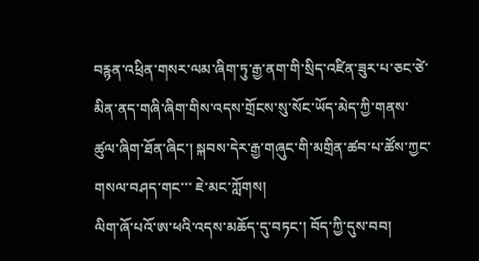བརྙན་འཕྲིན་གསར་ལམ་ཞིག་ཏུ་རྒྱ་ནག་གི་སྲིད་འཛིན་ཟུར་པ་ཅང་ཙེ་མིན་ནད་གཞི་ཞིག་གིས་འདས་གྲོངས་སུ་སོང་ཡོད་མེད་ཀྱི་གནས་ཚུལ་ཞིག་ཐོན་ཞིང་། སྐབས་དེར་རྒྱ་གཞུང་གི་མགྲིན་ཚབ་པ་ཚོས་ཀྱང་གསལ་བཤད་གང་་་ ཇེ་མང་ཀློགས།
ལིག་ཞོ་པའོ་ཨ་ཕའི་འདས་མཆོད་དུ་བཏང་། བོད་ཀྱི་དུས་བབ།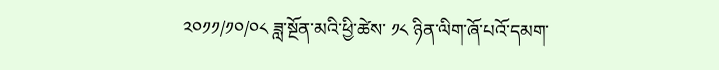༢༠༡༡/༡༠/༠༨ ཟླ་སྔོན་མའི་ཕྱི་ཚེས་ ༡༨ ཉིན་ལིག་ཞོ་པའོ་དམག་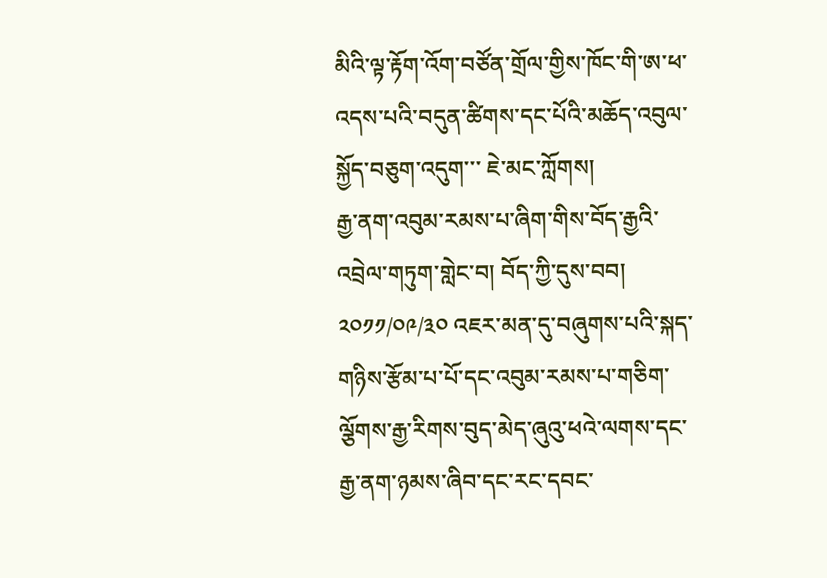མིའི་ལྟ་རྟོག་འོག་བཙོན་གྲོལ་གྱིས་ཁོང་གི་ཨ་ཕ་འདས་པའི་བདུན་ཚིགས་དང་པོའི་མཆོད་འབུལ་སྐྱོད་བཅུག་འདུག་་་ ཇེ་མང་ཀློགས།
རྒྱ་ནག་འབུམ་རམས་པ་ཞིག་གིས་བོད་རྒྱའི་འབྲེལ་གཏུག་གླེང་བ། བོད་ཀྱི་དུས་བབ། ༢༠༡༡/༠༩/༣༠ འཇར་མན་དུ་བཞུགས་པའི་སྐད་གཉིས་རྩོམ་པ་པོ་དང་འབུམ་རམས་པ་གཅིག་ལྕོགས་རྒྱ་རིགས་བུད་མེད་ཞུའུ་ཕའེ་ལགས་དང་རྒྱ་ནག་ཉམས་ཞིབ་དང་རང་དབང་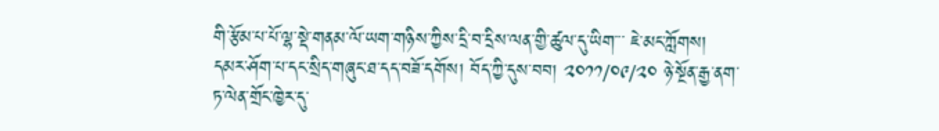གི་རྩོམ་པ་པོ་ལྷ་སྡེ་གནམ་ལོ་ཡག་གཉིས་ཀྱིས་དྲི་བ་དྲིས་ལན་གྱི་ཚུལ་དུ་ཡིག་་་ ཇེ་མང་ཀློགས།
དམར་ཤོག་པ་དང་སྲིད་གཞུང་ཐ་དད་བཟོ་དགོས། བོད་ཀྱི་དུས་བབ། ༢༠༡༡/༠༩/༢༠ ཉེ་སྔོན་རྒྱ་ནག་ཏ་ལེན་གྲོང་ཁྱེར་དུ་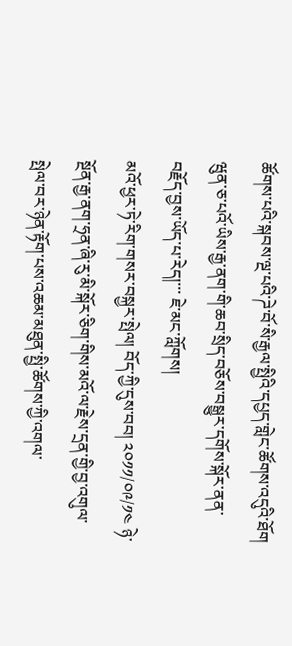ཚོགས་པའི་སྐབས་ལྔ་པའི་ཌེ་བོ་སི་རྒྱལ་སྤྱིའི་དཔྱད་གླེང་ཚོགས་འདུའི་ཐོག ཝུན་ཅ་པའོ་ཡིས་རྒྱ་ནག་གི་ཆབ་སྲིད་བཅོས་བསྒྱུར་དགོས་སྐོར་ནན་བརྗོད་བྱས་ཡོད་པ་རེད།་་་ ཇེ་མང་ཀློགས།
མའོ་ཕྱར་ཏེ་རིག་གསར་བསྐྱར་སྤེལ། བོད་ཀྱི་དུས་བབ། ༢༠༡༡/༠༩/༡༤ ཉེ་སྔོན་རྒྱ་ནག་ཧྲན་ཞི་རུ་མི་སྐོར་ཅིག་གིས་མའོ་ལ་རྗེས་དྲན་གྱི་བྱ་འགུལ་སྤེལ་བར་ཉེན་རྟོག་པས་འཆམ་མཐུན་སྤྱི་ཚོགས་ཀྱི་འགལ་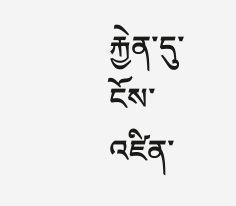རྐྱེན་དུ་ངོས་འཛིན་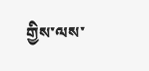གྱིས་ལས་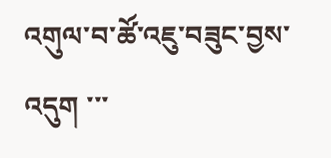འགུལ་བ་ཚོ་འཇུ་བཟུང་བྱས་འདུག ་་་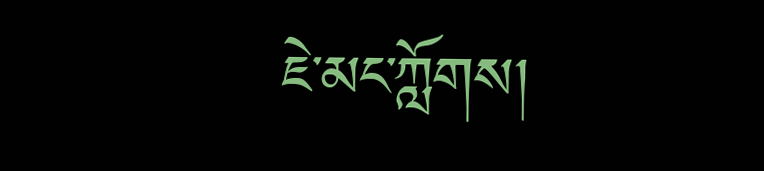ཇེ་མང་ཀློགས།